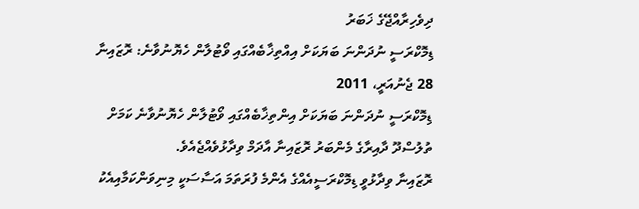ދިވެހިރާއްޖޭގެ ޚަބަރު
ޑިމޮކްރަސީ ނުދަންނަ ބަޔަކަށް އިއްތިޚާބެއްގައި ވޯޓުލާން ހެޔޮނުވާނެ: ރޮޒައިނާ 28 ޖެނުއަރީ، 2011
ޑިމޮކްރަސީ ނުދަންނަ ބަޔަކަށް އިންތިޚާބެއްގައި ވޯޓުލާން ހެޔޮނުވާނެ ކަމަށް ތުލުސްދޫ ދާއިރާގެ މެންބަރު ރޮޒައިނާ އާދަމް ވިދާޅުވެއްޖެއެވެ.
ރޮޒައިނާ ވިދާޅުވީ ޑިމޮކްރަސީއެއްގެ އެންމެ ފުރަތަމަ އަސާސަކީ މިނިވަންކަމާއިއެކު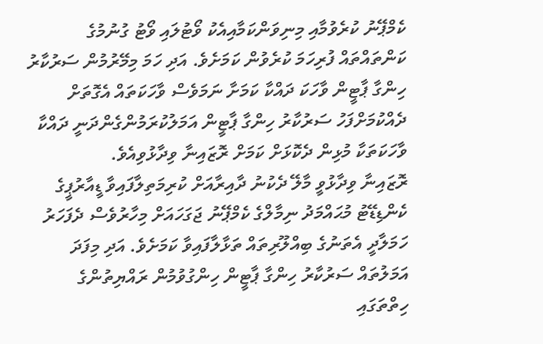ކެމްޕޭނު ކުރެވުމާއި މިނިވަންކަމާއިއެކު ވޯޓުލައި ވޯޓު ގުނުމުގެ ކަންތައްތައް ފުރިހަމަ ކުރެވުން ކަމަށެވެ. އަދި ހަމަ މިމޭރުމުން ސަރުކާރު ހިންގާ ޕާޓީން ވާހަކަ ދައްކާ ކަމަށާ ނަމަވެސް ވާހަކަތައް އެގޮތަށް ދެއްކުމަށްފަހު ސަރުކާރު ހިންގާ ޕާޓީން އަމަލުކުރަމުންގެންދަނީ ދައްކާ ވާހަކަތަކާ މުޅިން ދެކޮޅަށް ކަމަށް ރޮޒައިނާ ވިދާޅުވިއެވެ.
ރޮޒައިނާ ވިދާޅުވީ މާލޭ ދެކުނު ދާއިރާއަށް ކުރިމަތިލާފައިވާ ޑީއާރުޕީގެ ކެންޑިޑޭޓު މުޙައްމަދު ނިމާލްގެ ކެމްޕޭނު ޖަގަހައަށް މިހާރުވެސް ދެފަހަރު ހަމަލާދީ އެތަނުގެ ބިއްލޫރިތައް ތަޅާލާފައިވާ ކަމަށެވެ. އަދި މިފަދަ އަމަލުތައް ސަރުކާރު ހިންގާ ޕާޓީން ހިންގުވުމުން ރައްޔިތުންގެ ހިތްތަގައި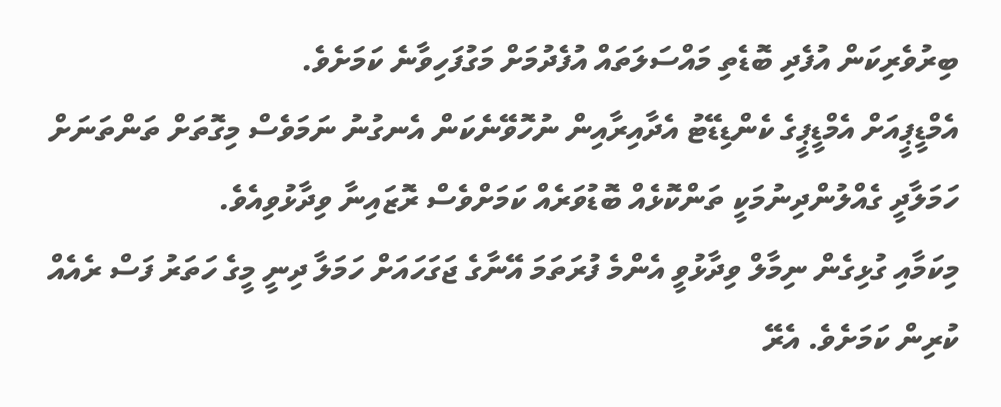ބިރުވެރިކަން އުފެދި ބޮޑެތި މައްސަލަތައް އުފެދުމަށް މަގުފަހިވާނެ ކަމަށެވެ.
އެމްޑީޕީއަށް އެމްޑީޕީގެ ކެންޑިޑޭޓު އެދާއިރާއިން ނުހޮވޭނެކަން އެނގުނު ނަމަވެސް މިގޮތަށް ތަންތަނަށް ހަމަލާދީ ގެއްލުންދިނުމަކީ ތަންކޮޅެއް ބޮޑުވަރެއް ކަމަށްވެސް ރޮޒައިނާ ވިދާޅުވިއެވެ.
މިކަމާއި ގުޅިގެން ނިމާލް ވިދާޅުވީ އެންމެ ފުރަތަމަ އޭނާގެ ޖަގަހައަށް ހަމަލާ ދިނީ މީގެ ހަތަރު ފަސް ރެއެއް ކުރިން ކަމަށެވެ. އެރޭ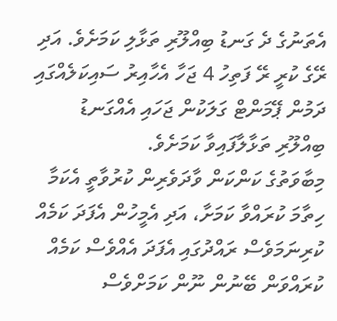އެތަނުގެ ދެ ގަނޑު ބިއްލޫރި ތަޅާލި ކަމަށެވެ. އަދި ރޭގެ ކުރީ ރޭ ފަތިހު 4 ޖަހާ އެހާއިރު ސައިކަލެއްގައި ދަމުން ޕޭމަންޓް ގަލަކުން ޖަހައި އެއްގަނޑު ބިއްލޫރި ތަޅާލާފައިވާ ކަމަށެވެ.
މިބާވަތުގެ ކަންކަން ވާދަވެރިން ކުރުވާތީ އެކަމާ ހިތާމަ ކުރައްވާ ކަމަށާ، އަދި އެމީހުން އެފަދަ ކަމެއް ކުރިނަމަވެސް ރައްދުގައި އެފަދަ އެއްވެސް ކަމެއް ކުރައްވަން ބޭނުން ނޫން ކަމަށްވެސް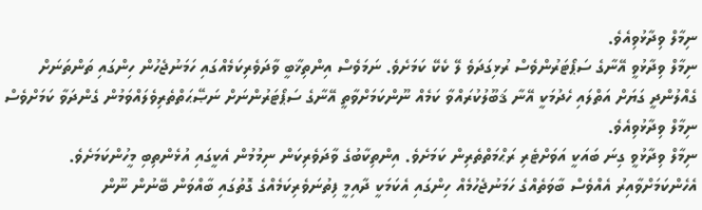ނިމާލް ވިދާޅުވިއެވެ.
ނިމާލް ވިދާޅުވީ އޭނާގެ ސަޕޯޓަރުންވެސް ރުޅިގަދަވެ ލޭ ކެކޭ ކަމަށެވެ. ނަމަވެސް އިންތިޚާބީ ވާދަވެރިކަމެއްގައި ހަމަނުޖެހުން ހިންގައި ތަންތަނަށް ގެއްލުންދީ ގަޔަށް އަތްލައި ހެދުމަކީ އޭނާ ޤަބޫލުކުރައްވާ ކަމެއް ނޫންކަމަށްވާތީ އޭނާގެ ސަޕޯޓަރުންނަށް ނަޞޭޙަތްތެރިވެލައްވަމުން ގެންދަވާ ކަމަށްވެސް ނިމާލް ވިދާޅުވިއެވެ.
ނިމާލް ވިދާޅުވީ ގިނަ ބައަކީ އަވަށްޓެރި ރަޙްމަތްތެރިން ކަމަށެވެ. އިންތިކާބުގެ ވާދަވެރިކަން ނިމުމުން އެކީގައި އުޅެންތިބި މީހުންކަމަށެވެ. އެހެންކަމަށްވާއިރު އެއްވެސް ބާވަތެއްގެ ހަމަނުޖެހުމެއް ހިންގައި އެކަމަކީ ދާއިމީ ފިތުނަވެރިކަމެއްގެ ގޮތުގައި ބާއްވަން ބޭނުން ނޫން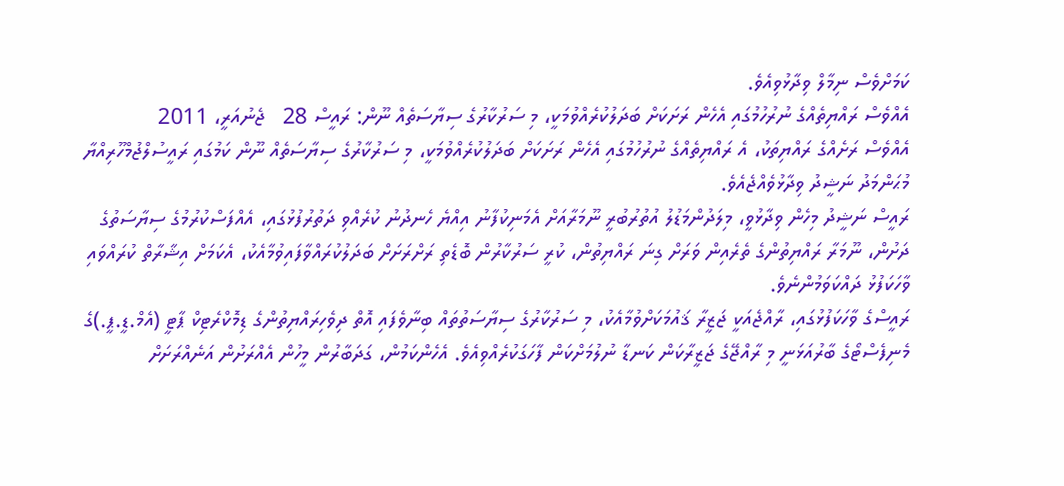ކަމަށްވެސް ނިމާލް ވިދާޅުވިއެވެ.
އެއްވެސް ރައްޔިތެއްގެ ނުރުހުމުގައި އެހެން ރަށަކަށް ބަދަލުކުރެއްވުމަކީ، މި ސަރުކާރުގެ ސިޔާސަތެއް ނޫން: ރައީސް 28   ޖެނުއަރީ، 2011
އެއްވެސް ރަށެއްގެ ރައްޔިތަކު، އެ ރައްޔިތެއްގެ ނުރުހުމުގައި އެހެން ރަށަކަށް ބަދަލުކުރެއްވުމަކީ، މި ސަރުކާރުގެ ސިޔާސަތެއް ނޫން ކަމުގައި ރައީސުލްޖުމްހޫރިއްޔާ މުޙަންމަދު ނަޝީދު ވިދާޅުވެއްޖެއެވެ.
ރައީސް ނަޝީދު މިހެން ވިދާޅުވީ، މިލަދުންމަޑުލު އުތުރުބުރީ ނޫމަރާއަށް އެމަނިކުފާނު އިއްޔެ ހެނދުނު ކުރެއްވި ދަތުރުފުޅުގައި، އެއްފަސްކުރުމުގެ ސިޔާސަތުގެ ދަށުން، ނޫމަރާ ރައްޔިތުންގެ ތެރެއިން ވަރަށް ގިނަ ރައްޔިތުން، ކުރީ ސަރުކާރުން ބޮޑެތި ރަށްރަށަށް ބަދަލުކުރައްވާފައިވުމާއެކު، އެކަމަށް އިޝާރާތް ކުރައްވައި ވާހަކަފުޅު ދައްކަވަމުންނެވެ.
ރައީސްގެ ވާހަކަފުޅުގައި، ރާއްޖެއަކީ ޖަޒީރާ ޤައުމަކަށްވުމާއެކު، މި ސަރުކާރުގެ ސިޔާސަތުތައް ބިނާވެފައި އޮތް ދިވެހިރައްޔިތުންގެ ޑިމޮކްރެޓިކް ޕާޓީ (އެމް.ޑީ.ޕީ.)ގެ މެނިފެސްޓޯގެ ބާރުއަޅަނީ މި ރާއްޖޭގެ ޖަޒީރާކަން ކަނޑާ ނުލުމަށްކަން ފާހަގަކުރެއްވިއެވެ. އެހެންކަމުން، ގަދަބާރުން މީހުން އެއްރަށުން އަނެއްރަށަށް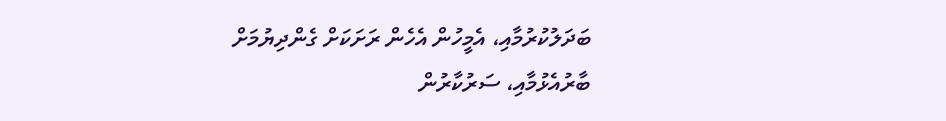ބަދަލުކުރުމާއި، އެމީހުން އެހެން ރަށަކަށް ގެންދިޔުމަށް ބާރުއެޅުމާއި، ސަރުކާރުން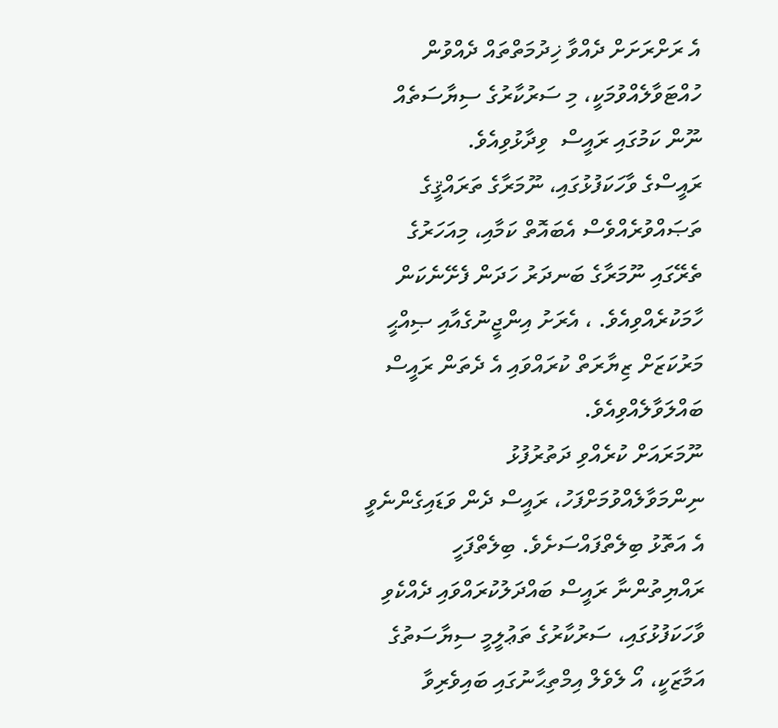އެ ރަށްރަށަށް ދެއްވާ ޚިދުމަތްތައް ދެއްވުން ހުއްޓަވާލެއްވުމަކީ، މި ސަރުކާރުގެ ސިޔާސަތެއް ނޫން ކަމުގައި ރައީސް  ވިދާޅުވިއެވެ.
ރައީސްގެ ވާހަކަފުޅުގައި، ނޫމަރާގެ ތަރައްޤީގެ ތަޞައްވުރެއްވެސް އެބައޮތް ކަމާއި، މިއަހަރުގެ ތެރޭގައި ނޫމަރާގެ ބަނދަރު ހަދަން ފެށޭނެކަން ހާމަކުރެއްވިއެވެ. ، އެރަށު އިންޖީނުގެއާއި ޞިއްޙީ މަރުކަޒަށް ޒިޔާރަތް ކުރައްވައި އެ ދެތަން ރައީސް ބައްލަވާލެއްވިއެވެ.
ނޫމަރައަށް ކުރެއްވި ދަތުރުފުޅު ނިންމަވާލެއްވުމަށްފަހު، ރައީސް ދެން ވަޑައިގެންނެވީ އެ އަތޮޅު ބިލެތްފައްސަށެވެ. ބިލެތްފަހީ ރައްޔިތުންނާ ރައީސް ބައްދަލުކުރައްވައި ދެއްކެވި ވާހަކަފުޅުގައި، ސަރުކާރުގެ ތަޢުލީމީ ސިޔާސަތުގެ އަމާޒަކީ، އޯ ލެވެލް އިމްތިޙާނުގައި ބައިވެރިވާ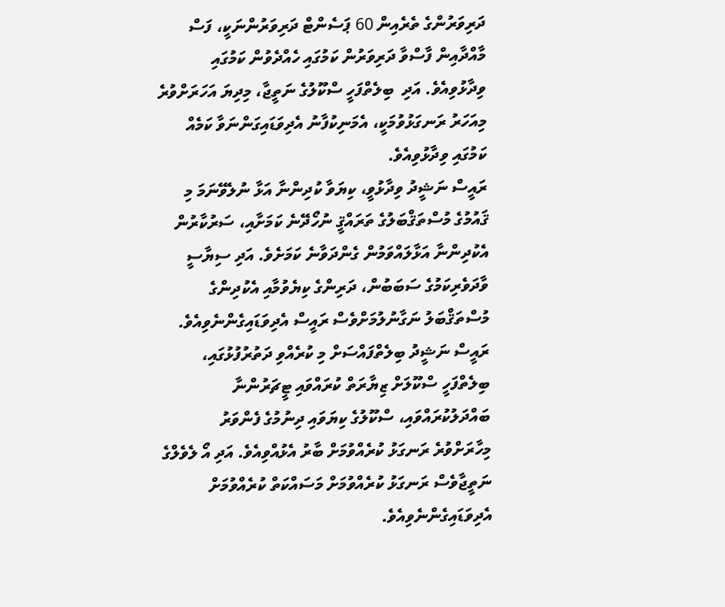ދަރިވަރުންގެ ތެރެއިން 60 ޕަސެންޓް ދަރިވަރުންނަކީ، ފަސް މާއްދާއިން ފާސްވާ ދަރިވަރުން ކަމުގައި ހެއްދެވުން ކަމުގައި ވިދާޅުވިއެވެ. އަދި  ބިލެތްފަހީ ސްކޫލުގެ ނަތީޖާ، މިދިޔަ އަހަރަށްވުރެ މިއަހަރު ރަނގަޅުވުމަކީ، އެމަނިކުފާނު އެދިވަޑައިގަންނަވާ ކަމެއް ކަމުގައި ވިދާޅުވިއެވެ.
ރައީސް ނަޝީދު ވިދާޅުވީ، ކިޔަވާ ކުދިންނާ އަޅާ ނުލެވޭނަމަ މި ޤައުމުގެ މުސްތަޤްބަލުގެ ތަރައްޤީ ނުހޯދޭނެ ކަމަށާއި، ސަރުކާރުން އެކުދިންނާ އަޅާލައްވަމުން ގެންދަވާނެ ކަމަށެވެ. އަދި ސިޔާސީ ވާދަވެރިކަމުގެ ސަބަބުން، ދަރިންގެ ކިޔެވުމާއި އެކުދިންގެ މުސްތަޤްބަލު ނަގާނުލުމަށްވެސް ރައީސް އެދިވަޑައިގެންނެވިއެވެ.
ރައީސް ނަޝީދު ބިލެތްފައްސަށް މި ކުރެއްވި ދަތުރުފުޅުގައި، ބިލެތްފަހީ ސްކޫލަށް ޒިޔާރަތް ކުރައްވައި ޓީޗަރުންނާ ބައްދަލުކުރައްވައި، ސްކޫލުގެ ކިޔަވައި ދިނުމުގެ ފެންވަރު މިހާރަށްވުރެ ރަނގަޅު ކުރެއްވުމަށް ބާރު އެޅުއްވިއެވެ. އަދި އޯ ލެވެލްގެ ނަތީޖާވެސް ރަނގަޅު ކުރެއްވުމަށް މަސައްކަތް ކުރެއްވުމަށް އެދިވަޑައިގެންނެވިއެވެ.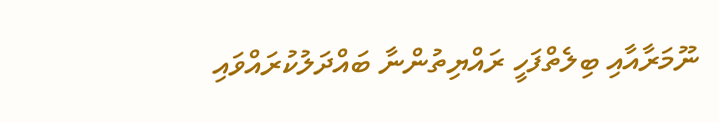ނޫމަރާއާއި ބިލެތްފަހީ ރައްޔިތުންނާ ބައްދަލުކުރައްވައި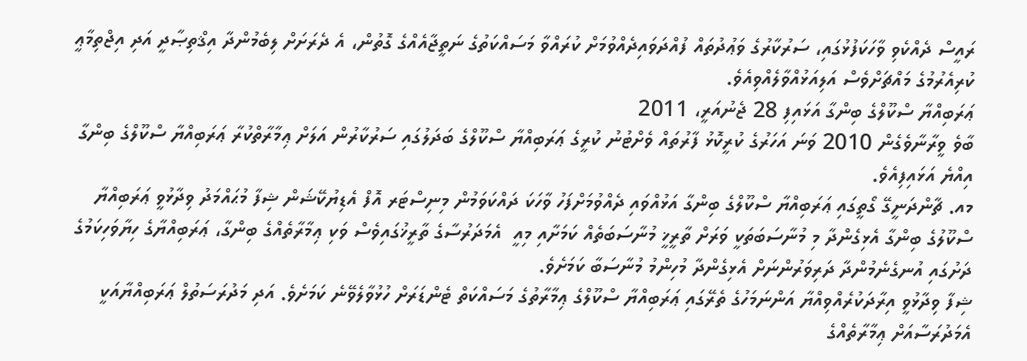ރައީސް ދެއްކެވި ވާހަކަފުޅުގައި، ސަރުކާރުގެ ވަޢުދުތައް ފުއްދަވައިދެއްވުމަށް ކުރައްވާ މަސައްކަތުގެ ނަތީޖާއެއްގެ ގޮތުން، އެ ދެރަށަށް ލިބެމުންދާ އިޤްތިޞާދީ އަދި އިޖްތިމާޢީ ކުރިއެރުމުގެ މައްޗަށްވެސް އަލިއަޅުއްވާލެއްވިއެވެ.
ޢަރަބިއްޔާ ސްކޫލްގެ ބިންގާ އަޅައިފި 28 ޖެނުއަރީ، 2011
ބާވެ ވީރާނާވެގެން 2010 ވަނަ އަހަރުގެ ކުރީކޮޅު ފާރުތައް ވެށްޓުނު ކުރީގެ ޢަރަބިއްޔާ ސްކޫލްގެ ބަދަލުގައި ސަރުކާރުން އަލަށް ޢިމާރާތްކުރާ ޢަރަބިއްޔާ ސްކޫލްގެ ބިންގާ އިއްޔެ އަޅައިފިއެވެ.
މއ. ޗާންދަނީގޭ ގޯތީގައި ޢަރަބިއްޔާ ސްކޫލްގެ ބިންގާ އަޅުއްވައި ދެއްވުމަށްފަހު ވާހަކަ ދައްކަވަމުން މިނިސްޓަރ އޮފް އެޑިޔުކޭޝަން ޝިފާ މުޙައްމަދު ވިދާޅުވީ ޢަރަބިއްޔާ ސްކޫލުގެ ބިންގާ އެޅިގެންދާ މި މުނާސަބަތަކީ ވަރަށް ތާރީޚީ މުނާސަބަތެއް ކަމަށާއި މިއީ  އެމަދަރުސާގެ ތާރީޚުގައިވެސް ވަކި ޢިމާރާތެއްގެ ބިންގާ، ޢަރަބިއްޔާގެ ހިޔާވަހިކަމުގެ ދަށުގައި އުނގެނެމުންދާ ދަރިވަރުންނަށް އެޅިގެންދާ މުހިންމު މުނާސަބާ ކަމަށެވެ.
ޝިފާ ވިދާޅުވީ އިރާދަކުރެއްވިއްޔާ އަންނަމަހުގެ ތެރޭގައި ޢަރަބިއްޔާ ސްކޫލްގެ ޢިމާރާތުގެ މަސައްކަތް ޓެންޑަރަށް ހުޅުވާލެވޭނެ ކަމަށެވެ. އަދި މަދުރަސަތުލް ޢަރަބިއްޔާއަކީ އެމަދުރަސާއަށް ޢިމާރާތެއްގެ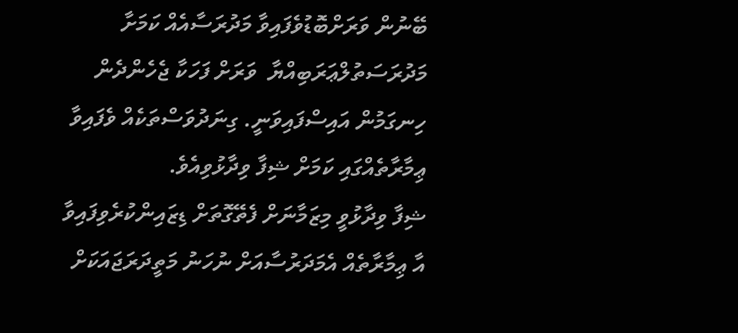ބޭނުން ވަރަށްބޮޑުވެފައިވާ މަދުރަސާއެއް ކަމަށާ މަދުރަސަތުލްޢަރަބިއްޔާ  ވަރަށް ފަހަކާ ޖެހެންދެން ހިނގަމުން އައިސްފައިވަނީ. ގިނަދުވަސްތަކެއް ވެފައިވާ ޢިމާރާތެއްގައި ކަމަށް ޝިފާ ވިދާޅުވިއެވެ.
ޝިފާ ވިދާޅުވީ މިޒަމާނަށް ފެތޭގޮތަށް ޑިޒައިންކުރެވިފައިވާ އާ ޢިމާރާތެއް އެމަދަރުސާއަށް ނުހަނު މަތީދަރަޖައަކަށް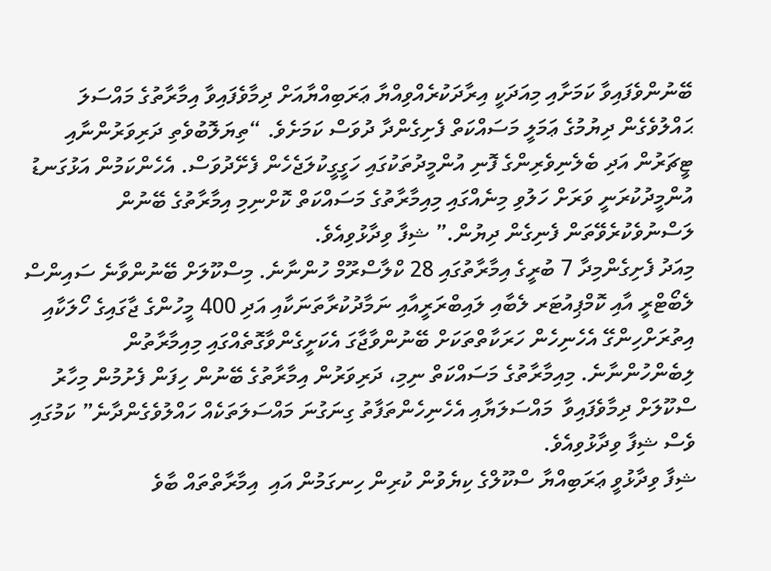ބޭނުންވެފައިވާ ކަމަށާއި މިއަދަކީ އިރާދަކުރެއްވިއްޔާ ޢަރަބިއްޔާއަށް ދިމާވެފައިވާ އިމާރާތުގެ މައްސަލަ ޙައްލުވެގެން ދިޔުމުގެ ޢަމަލީ މަސައްކަތް ފެށިގެންދާ ދުވަސް ކަމަށެވެ. “ތިޔަލޮބުވެތި ދަރިވަރުންނާއި ޓީޗަރުން އަދި ބެލެނިވެރިންގެ ފޮނި އުންމީދުތަކުގައި ހަގީގީކުލަޖެހެން ފެށޭދުވަސް. އެހެންކަމުން އަޅުގަނޑު އުންމީދުކުރަނީ ވަރަށް ހަލުވި މިނެއްގައި މިއިމާރާތުގެ މަސައްކަތް ކޮށްނިމި އިމާރާތުގެ ބޭނުން ލަސްނުވެކުރެވޭތަން ފެނިގެން ދިޔުން.” ޝިފާ ވިދާޅުވިއެވެ.
މިއަދު ފެށިގެންމިދާ 7 ބުރީގެ އިމާރާތުގައި 28 ކްލާސްރޫމް ހުންނާނެ. މިސްކޫލަށް ބޭނުންވާނެ ސައިންސް ލެބޯޓްރީ އާއި ކޮމްޕިއުޓަރ ލެބާއި ލައިބްރަރީއާއި ނަމާދުކުރާތަނަކާއި އަދި 400 މީހުންގެ ޖާގައިގެ ހޯލަކާއި އިތުރަށްހިންގޭ އެހެނިހެން ހަރަކާތްތަކަށް ބޭނުންވާޖާގަ އެކަށީގެންވާގޮތެއްގައި މިއިމާރާތުން ލިބެންހުންނާނެ. މިއިމާރާތުގެ މަސައްކަތް ނިމި، ދަރިވަރުން އިމާރާތުގެ ބޭނުން ހިފަން ފެށުމުން މިހާރު ސްކޫލަށް ދިމާވެފައިވާ  މައްސަލަޔާއި އެހެނިހެންތަފާތު ގިނަގުނަ މައްސަލަތަކެއް ހައްލުވެގެންދާނެ” ކަމުގައި ވެސް ޝިފާ ވިދާޅުވިއެވެ.
ޝިފާ ވިދާޅުވީ ޢަރަބިއްޔާ ސްކޫލްގެ ކިޔެވުން ކުރިން ހިނގަމުން އައި  އިމާރާތްތައް ބާވެ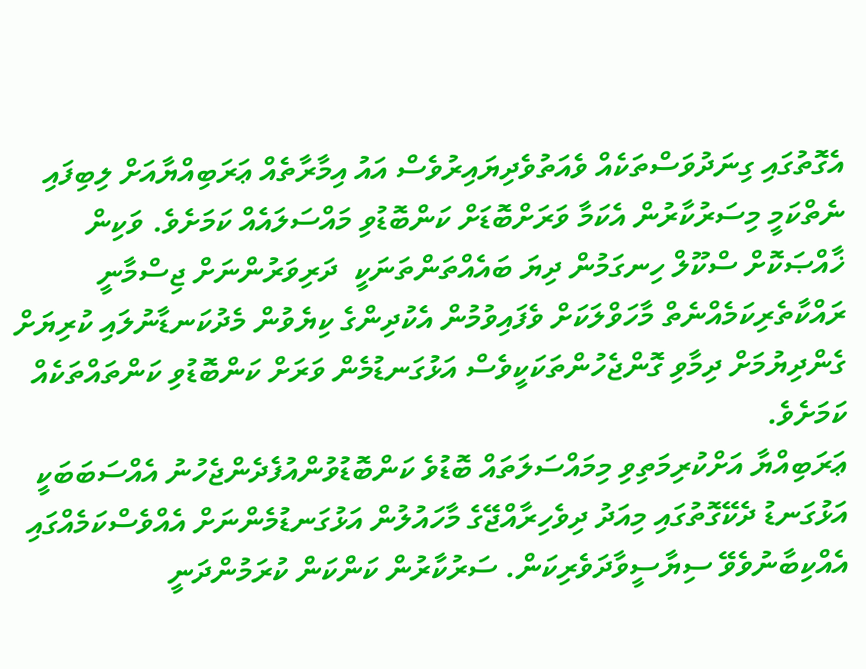އެގޮތުގައި ގިނަދުވަސްތަކެއް ވެއަތުވެދިޔައިރުވެސް އައު އިމާރާތެއް ޢަރަބިއްޔާއަށް ލިބިފައި ނެތްކަމީ މިސަރުކާރުން އެކަމާ ވަރަށްބޮޑަށް ކަންބޮޑުވި މައްސަލައެއް ކަމަށެވެ. ވަކިން ޚާއްޞަކޮށް ސްކޫލް ހިނގަމުން ދިޔަ ބައެއްތަންތަނަކީ  ދަރިވަރުންނަށް ޖިސްމާނީ ރައްކާތެރިކަމެއްނެތް މާހަވްލަކަށް ވެފައިވުމުން އެކުދިންގެ ކިޔެވުން މެދުކަނޑާނުލައި ކުރިޔަށް ގެންދިޔުމަށް ދިމާވި ގޮންޖެހުންތަކަކީވެސް އަޅުގަނޑުމެން ވަރަށް ކަންބޮޑުވި ކަންތައްތަކެއް ކަމަށެވެ.
ޢަރަބިއްޔާ އަށްކުރިމަތިވި މިމައްސަލަތައް ބޮޑުވެ ކަންބޮޑުވުންއުފެދެންޖެހުނު އެއްސަބަބަކީ އަޅުގަނޑު ދެކޭގޮތުގައި މިއަދު ދިވެހިރާއްޖޭގެ މާހައުލުން އަޅުގަނޑުމެންނަށް އެއްވެސްކަމެއްގައި އެއްކިބާނުވެވޭ ސިޔާސީވާދަވެރިކަން. ސަރުކާރުން ކަންކަން ކުރަމުންދަނީ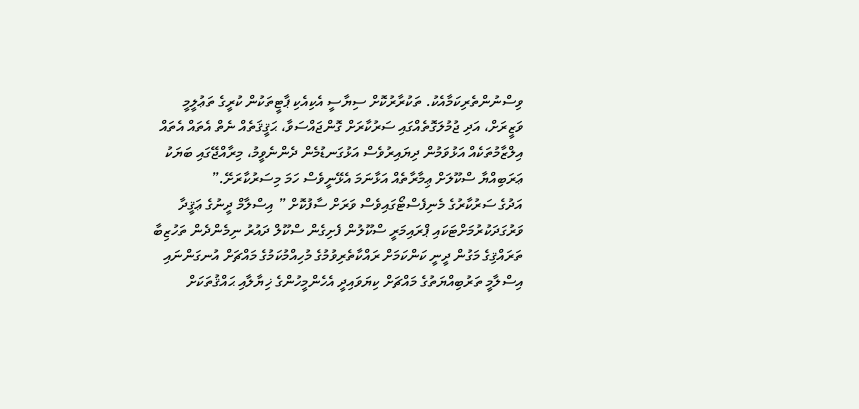ވިސްނުންތެރިކަމާއެކު. ތަކުރާރުކޮށް ސިޔާސީ އެކިއެކި ޕާޓީތަކުން ކުރީގެ ތަޢުލީމީ ވަޒީރަށް، އަދި ޖުމުލަގޮތެއްގައި ސަރުކާރަށް ގޮންޖައްސަވާ، ޙަޤީޤަތެއް ނެތް އެތައް އެތައް އިލްޒާމުތަކެއް އަޅުވަމުން ދިޔައިރުވެސް އަޅުގަނޑުމެން ދެންނެވީމު، މިރާއްޖޭގައި ބަޔަކު ޢަރަބިއްޔާ ސްކޫލަށް ޢިމާރާތެއް އަޅާނަމަ އެޅޭނީވެސް ހަމަ މިސަރުކާރަށޭ.”
އަދުގެ ސަރުކާރުގެ މެނިފެސްޓޯގައިވެސް ވަރަށް ސާފުކޮށް ” އިސްލާމް ދީނުގެ ޢަޤީދާ ވަރުގަދަކުރުމަށްޓަކައި ޕްރައިމަރީ ސްކޫލުން ފެށިގެން ސްކޫލް ދައުރު ނިމެންދެން ތަހުޒިބާ ތަރައްޤިގެ މަގުން ދީނީ ކަންކަމަށް ރައްކާތެރިވުމުގެ މުހިއްމުކަމުގެ މައްޗަށް އުނގަންނައި އިސްލާމީ ތަރުބިއްޔަތުގެ މައްޗަށް ކިޔަވައިދީ އެހެންމީހުންގެ ޚިޔާލާއި ޙައްޤުތަކަށް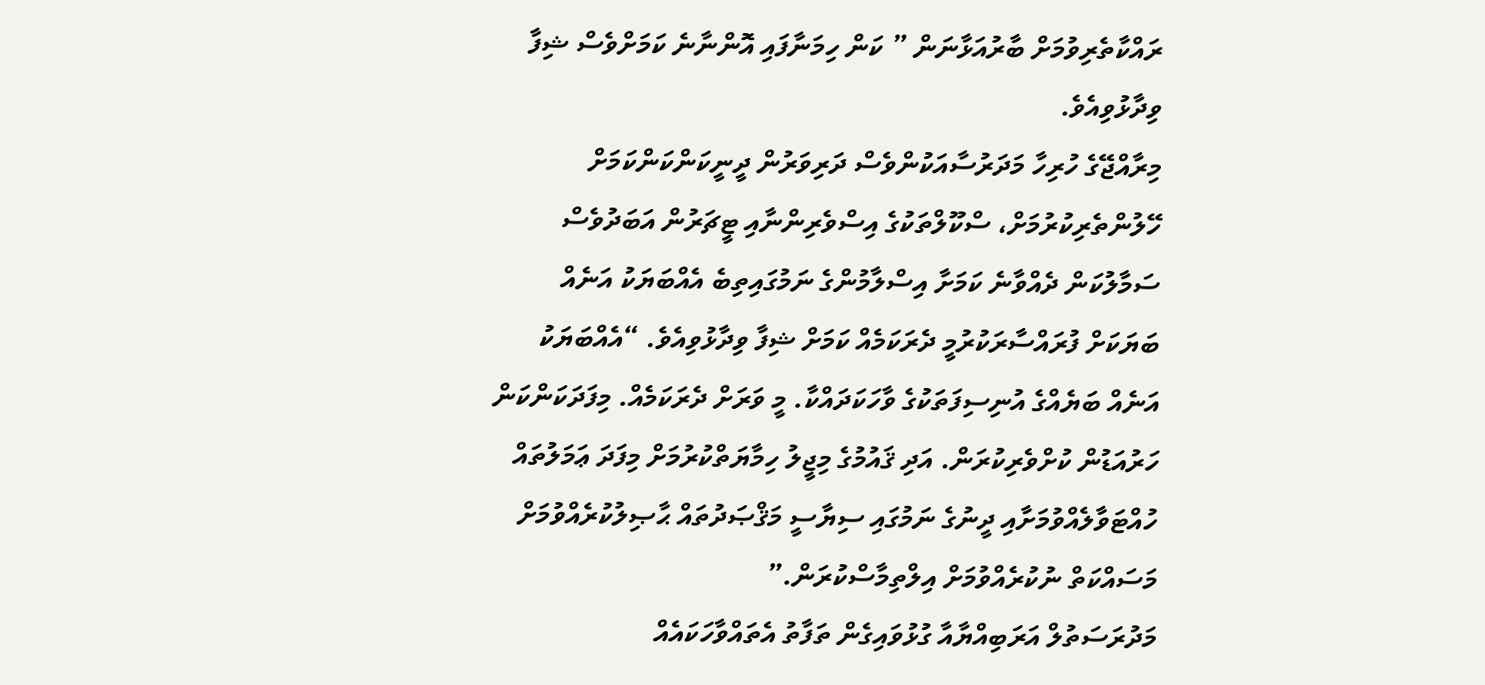ރައްކާތެރިވުމަށް ބާރުއަޅާނަން ” ކަން ހިމަނާފައި އޮންނާނެ ކަމަށްވެސް ޝިފާ ވިދާޅުވިއެވެ.
މިރާއްޖޭގެ ހުރިހާ މަދަރުސާއަކުންވެސް ދަރިވަރުން ދީނީކަންކަންކަމަށް ހޭލުންތެރިކުރުމަށް، ސްކޫލްތަކުގެ އިސްވެރިންނާއި ޓީޗަރުން އަބަދުވެސް ސަމާލުކަން ދެއްވާނެ ކަމަށާ އިސްލާމުންގެ ނަމުގައިތިބެ އެއްބަޔަކު އަނެއް ބަޔަކަށް ފުރައްސާރަކުރުމީ ދެރަކަމެއް ކަމަށް ޝިފާ ވިދާޅުވިއެވެ. “އެއްބަޔަކު އަނެއް ބަޔެއްގެ އުނިސިފަތަކުގެ ވާހަކަދައްކާ. މީ ވަރަށް ދެރަކަމެއް. މިފަދަކަންކަން ހަރުއަޑުން ކުށްވެރިކުރަން. އަދި ޤައުމުގެ މިޖީލު ހިމާޔަތްކުރުމަށް މިފަދަ ޢަމަލުތައް ހުއްޓަވާލެއްވުމަށާއި ދީނުގެ ނަމުގައި ސިޔާސީ މަޤްޞަދުތައް ޙާޞިލުކުރެއްވުމަށް މަސައްކަތް ނުކުރެއްވުމަށް އިލްތިމާސްކުރަން.”
މަދުރަސަތުލް އަރަބިއްޔާއާ ގުޅުވައިގެން ތަފާތު އެތައްވާހަކައެއް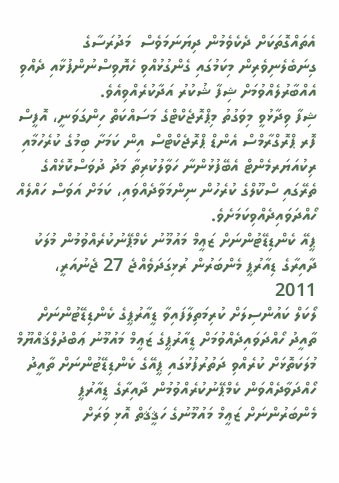އެތައްގޮތަކަށް ދެކެވެމުން ދިޔަނަމަވެސް  މަދުރަސާގެ ގިނަބެލެނިވެރިން މިކަމުގައި ގެންގުޅުއްވި ހެޔޮވިސްނުންފުޅާއި ދެއްވި އެއްބާރުލެއްވުމަށް ޝިފާ ޝުކުރު އަދާކުރެއްވިއެވެ.
ޝިފާ ވިދާޅުވީ މިވަގުތު މިޕްރޮޖެކްޓްގެ މަސައްކަތް ހިންގަވަނީ، އޮފީސް ފޮރ ޕްރޮގްރާމްސް އެންޑް ޕްރޮޖެކްޓްސް އިން ކަމަށާ ބިމުގެ ކުރެހުމާއި ރިކުއަޔަރމެންޓް އެބޭފުޅުންނާ ހަވާލުކުރިތާ މަދު ދުވަސްކޮޅެއްގެ ތެރޭގައި ސްކޫލްގެ ކުރެހުން ނިންމަވާދެއްވައި، ކަމަށް އަވަސް ހައްލެއް ހޯއްދަވައިދެއްވިކަމަށެވެ.
ޕީއޭ ކެންޑިޑޭޓުންނަށް ޒަޢީމް މައުމޫނު ކެމްޕޭނުކުރެއްވުމުން މުލަކު ދާއިރާގެ ޑިއާރުޕީ މެންބަރުން ރުޅިގަދަވެއްޖެ 27 ޖެނުއަރީ، 2011
ލޯކަލް ކައުންސިލަށް ކުރިމަތިލާފައިވާ ޑީއާރުޕީގެ ކެންޑިޑޭޓުންނަށް ތާއީދު ހޯއްދަވައިދެއްވުމަށް ޑީއާރުޕީގެ ޒަޢީމް މައުމޫނު ޢަބްދުލްޤައްޔޫމް މުލަކަތޮޅަށް ކުރެއްވި ދަތުރުފުޅުގައި ޕީއޭގެ ކެންޑިޑޭޓުންނަށް ތާއީދު ހޯއްދަވާދެއްވަން ކެމްޕޭނުކުރެއްވުމުން ދާއިރާގެ ޑީއާރުޕީ މެންބަރުންނަށް ޒަޢީމް މައުމޫނުގެ ހަޤީޤަތް އޮޅި ވަރަށް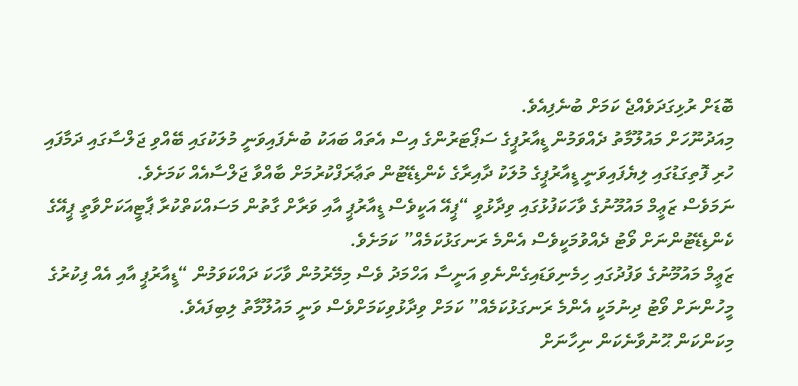ބޮޑަށް ރުޅިގަދަވެއްޖެ ކަމަށް ބުނެފިއެވެ.
މިއަދުނޫހަށް މައުލޫމާތު ދެއްވަމުން ޑީއާރުޕީގެ ސަޕޯޓަރުންގެ އިސް އެތައް ބައަކު ބުނެފައިވަނީ މުލަކުގައި ބޭއްވި ޖަލްސާގައި ދަމާފައި ހުރި ފޮތިގަޑުގައި ލިޔެފައިވަނީ ޑީއާރުޕީގެ މުލަކު ދާއިރާގެ ކެންޑިޑޭޓުން ތަޢާރަފްކުރުމަށް ބާއްވާ ޖަލްސާއެއް ކަމަށެވެ.
ނަމަވެސް ޒަޢީމް މައުމޫނުގެ ވާހަކަފުޅުގައި ވިދާޅުވީ “ޕީއޭ އަކީވެސް ޑީއާރުޕީ އާއި ވަރާށް ގާތުން މަސައްކަތްކުރާ ޕާޓީއަކަށްވާތީ ޕީއޭގެ ކެންޑިޑޭޓުންނަށް ވޯޓު ދެއްވުމަކީވެސް އެންމެ ރަނގަޅުކަމެއް” ކަމަށެވެ.
ޒަޢީމް މައުމޫނުގެ ވަފުދުގައި ހިމެނިވަޑައިގެންނެވި އަނީސާ އަހްމަދު ވެސް މިމޭރުމުން ވާހަކަ ދައްކަވަމުން “ޑީއާރުޕީ އާއި އެއް ފިކުރުގެ މީހުންނަށް ވޯޓު ދިނުމަކީ އެންމެ ރަނގަޅުކަމެއް” ކަމަށް ވިދާޅުވިކަމަށްވެސް ވަނީ މައުލޫމާތު ލިބިފައެވެ.
މިކަންކަން ޙޫނުވާނެކަން ނިހާނަށް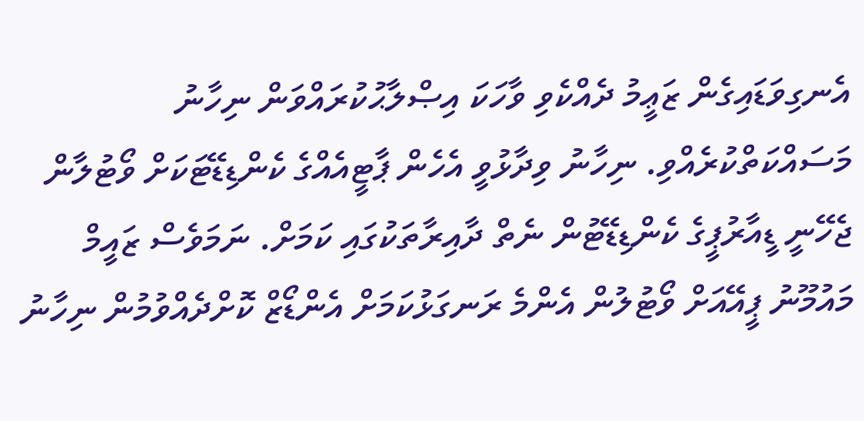އެނގިވަޑައިގެން ޒަޢީމު ދެއްކެވި ވާހަކަ އިޞްލާޙުކުރައްވަން ނިހާނު މަސައްކަތްކުރެއްވި. ނިހާނު ވިދާޅުވީ އެހެން ޕާޓީއެއްގެ ކެންޑިޑޭޓަކަށް ވޯޓުލާން ޖެހޭނީ ޑީއާރުޕީގެ ކެންޑިޑޭޓުން ނެތް ދާއިރާތަކުގައި ކަމަށް. ނަމަވެސް ޒައީމް މައުމޫނު ޕީއޭއަށް ވޯޓުލުން އެންމެ ރަނގަޅުކަމަށް އެންޑޯޒް ކޮށްދެއްވުމުން ނިހާނު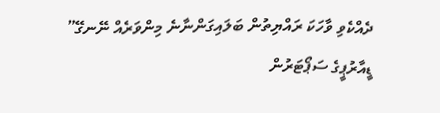ދެއްކެވި ވާހަކަ ރައްޔިތުން ބަލައިގަންނާނެ މިންވަރެއް ނޭނގޭ” ޑީއާރުޕީގެ ސަޕޯޓަރުން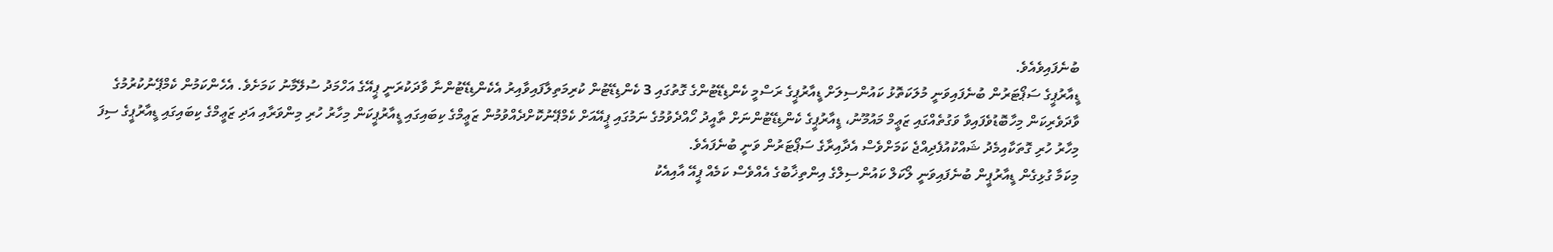ބުނެފައިވެއެވެ.
ޑީއާރުޕީގެ ސަޕޯޓަރުން ބުނެފައިވަނީ މުލަކަތޮޅު ކައުންސިލަށް ޑީއާރުޕީގެ ރަސްމީ ކެންޑިޑޭޓުންގެ ގޮތުގައި 3 ކެންޑިޑޭޓުން ކުރިމަތިލާފައިވާއިރު އެކެންޑިޑޭޓުންނާ ވާދަކުރަނީ ޕީއޭގެ އަހްމަދު ސުލޭމާނު ކަމަށެވެ. އެހެންކަމުން ކެމްޕޭނުކުރުމުގެ ވާދަވެރިކަން މިހާބޮޑުވެފައިވާ ވަގުތެއްގައި ޒަޢީމް މައުމޫނު، ޑީއާރުޕީގެ ކެންޑިޑޭޓުންނަށް ތާއީދު ހޯއްދެވުމުގެ ނަމުގައި ޕީއޭއަށް ކެމްޕޭނުކޮށްދެއްވުމުން ޒަޢީމްގެ ކިބައިގައި ޑީއާރުޕީކަން މިހާރު ހުރި މިންވަރާއި އަދި ޒަޢީމްގެ ކިބައިގައި ޑީއާރުޕީގެ ސިފަ މިހާރު ހުރި ގޮތަކާއިމެދު ޝައްކުއުފެދިއްޖެ ކަމަށްވެސް އެދާއިރާގެ ސަޕޯޓަރުން ވަނީ ބުނެފައެވެ.
މިކަމާ ގުޅިގެން ޑީއާރުޕީން ބުނެފައިވަނީ ލޯކަލް ކައުންސިލްގެ އިންތިޚާބުގެ އެއްވެސް ކަމެއް ޕީއޭ އާއިއެކު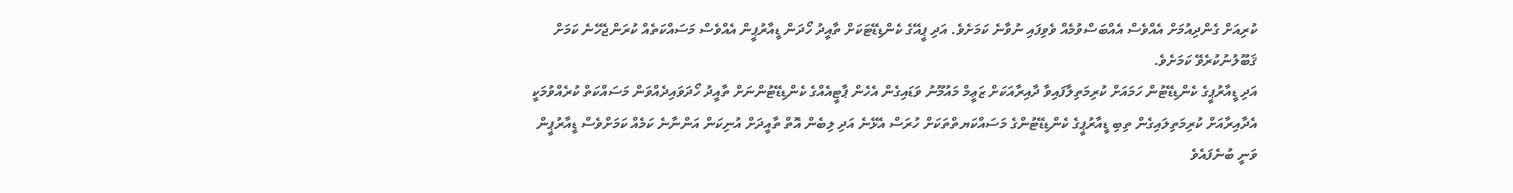ކުރިއަށް ގެންދިއުމަށް އެއްވެސް އެއްބަސްވުމެއް ވެވިފައި ނުވާނެ ކަމަށެވެ. އަދި ޕީއޭގެ ކެންޑިޑޭޓަކަށް ތާއީދު ހޯދަން ޑީއާރުޕީން އެއްވެސް މަސައްކަތެއް ކުރަންޖެހޭނެ ކަމަށް ޤަބޫލުނުކުރެވޭ ކަމަށެވެ.
އަދި ޑީއާރުޕީގެ ކެންޑިޑޭޓުން ހަމައަށް ކުރިމަތިލާފައިވާ ދާއިރާއަކަށް ޒަޢީމް މައުމޫނު ވަޑައިގެން އެހެން ޕާޓީއެއްގެ ކެންޑިޑޭޓުންނަށް ތާއީދު ހޯދަވައިދެއްވަން މަސައްކަތް ކުރެއްވުމަކީ އެދާއިރާއަށް ކުރިމަތިލައިގެން ތިބި ޑީއާރުޕީގެ ކެންޑިޑޭޓުންގެ މަސައްކަޔތްތަކަށް ހުރަސް އެޅޭނެ އަދި ލިބެން އޮތް ތާއީދަށް އުނިކަން އަންނާނެ ކަމެއް ކަމަށްވެސް ޑީއާރުޕީން ވަނީ ބުނެފައެވެ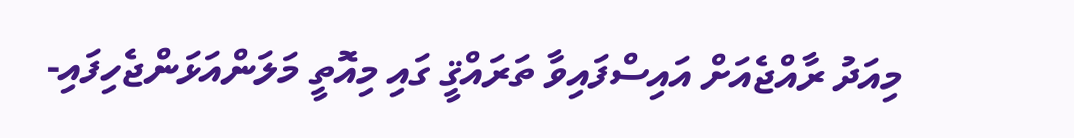މިއަދު ރާއްޖެއަށް އައިސްފައިވާ ތަރައްޤީ ގައި މިއޮތީ މަލަންއަޅަންޖެހިފައި-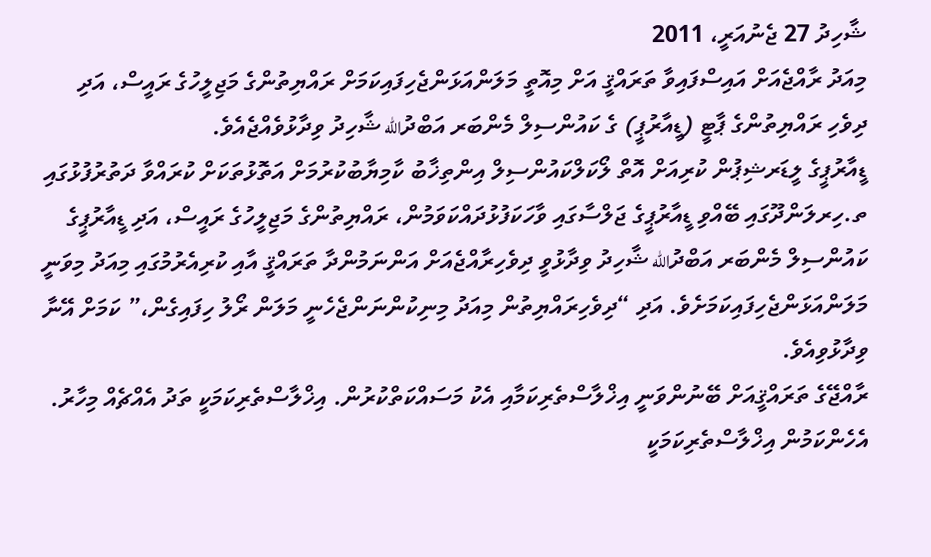ޝާހިދު 27 ޖެނުއަރީ، 2011
މިއަދު ރާއްޖެއަށް އައިސްފައިވާ ތަރައްޤީ އަށް މިއޮތީ މަލަންއަޅަންޖެހިފައިކަމަށް ރައްޔިތުންގެ މަޖިލީހުގެ ރައީސް، އަދި ދިވެހި ރައްޔިތުންގެ ޕާޓީ (ޑީއާރުޕީ) ގެ ކައުންސިލް މެންބަރ އަބްދުالله ޝާހިދު ވިދާޅުވެއްޖެއެވެ.
ޑީއާރުޕީގެ ލީޑަރޝިޕުން ކުރިއަށް އޮތް ލޯކަލްކައުންސިލް އިންތިޚާބު ކާމިޔާބުކުރުމަށް އަތޮޅުތަކަށް ކުރައްވާ ދަތުރުފުޅުގައި ތ.ހިރލަންދޫގައި ބޭއްވި ޑީއާރުޕީގެ ޖަލްސާގައި ވާހަކަފުޅުދައްކަވަމުން، ރައްޔިތުންގެ މަޖިލީހުގެ ރައީސް، އަދި ޑީއާރުޕީގެ ކައުންސިލް މެންބަރ އަބްދުالله ޝާހިދު ވިދާޅުވީ ދިވެހިރާއްޖެއަށް އަންނަމުންދާ ތަރައްޤީ އާއި ކުރިއެރުމުގައި މިއަދު މިވަނީ މަލަންއަޅަންޖެހިފައިކަމަށެވެ. އަދި “ދިވެހިރައްޔިތުން މިއަދު މިނިކުންނަންޖެހެނީ މަލަން ރޯލު ހިފައިގެން،” ކަމަށް އޭނާ ވިދާޅުވިއެވެ.
ރާއްޖޭގެ ތަރައްޤީއަށް ބޭނުންވަނީ އިޚްލާސްތެރިކަމާއި އެކު މަސައްކަތްކުރުން. އިޚްލާސްތެރިކަމަކީ ތަދު އެއްޗެއް މިހާރު. އެހެންކަމުން އިޚްލާސްތެރިކަމަކީ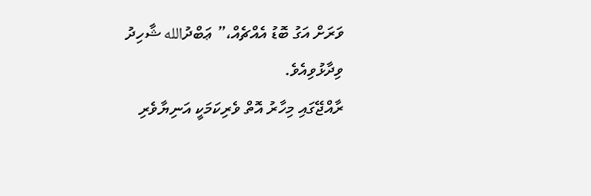ވަރަށް އަގު ބޮޑު އެއްޗެއް،” ޢަބްދުالله ޝާހިދު ވިދާޅުވިއެވެ.
ރާއްޖޭގައި މިހާރު އޮތް ވެރިކަމަކީ އަނިޔާވެރި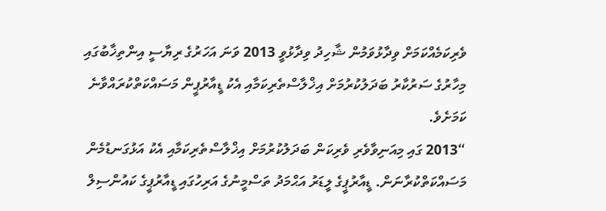ވެރިކަމެއްކަމަށް ވިދާޅުވަމުން ޝާހިދު ވިދާޅުވީ 2013 ވަނަ އަހަރުގެ ރިޔާސީ އިންތިޚާބުގައި މިހާރުގެ ސަރުކާރު ބަދަލުކުރުމަށް އިޚްލާސްތެރިކަމާއި އެކު ޑީއާރުޕީން މަސައްކަތްކުރައްވާނެ ކަމަށެވެ.
“2013 ގައި މިއަނިވާވެރި ވެރިކަން ބަދަލުކުރުމަށް އިޚްލާސްތެރިކަމާއި އެކު އަޅުގަނޑުމެން މަސައްކަތްކުރާނަން. ޑީއާރުޕީގެ ލީޑަރު އަޙްމަދު ތަސްމީނުގެ އަރިހުގައި ޑީއާރުޕީގެ ކައުންސިލް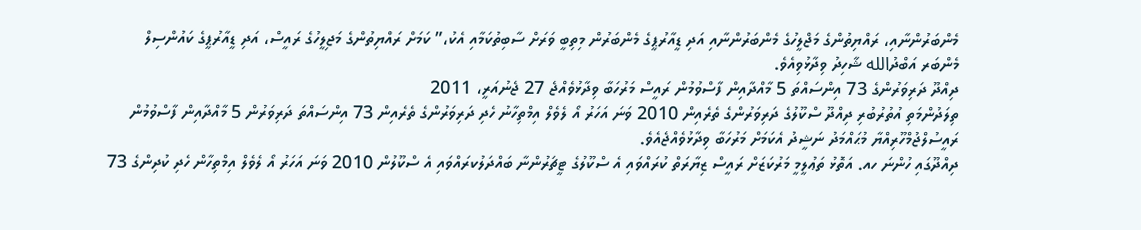މެންބަރުންނާއި، ރައްޔިތުންގެ މަޖްލީހުގެ މެންބަރުންނާއި އަދި ޑީއާރުޕީގެ މެންބަރުން މިތިބީ ވަރަށް ސާބިތުކަމާއި އެކު،” ކަމަށް ރައްޔިތުންގެ މަޖިލީހުގެ ރައީސް، އަދި ޑީއާރުޕީގެ ކައުންސިލް މެންބަރ އަބްދުالله ޝާހިދު ވިދާޅުވިއެވެ.
ދިއްދޫ ދަރިވަރުންގެ 73 އިންސައްތަ 5 މާއްދާއިން ފާސްވުމުން ރައީސް މަރުހަބާ ވިދާޅުވެއްޖެ 27 ޖެނުއަރީ، 2011
ތިލަދުންމަތި އުތުރުބުރި ދިއްދޫ ސްކޫލުގެ ދަރިވަރުންގެ ތެރެއިން 2010 ވަނަ އަހަރު އޯ ލެވެލް އިމްތިހާނު ހެދި ދަރިވަރުންގެ ތެރެއިން 73 އިންސައްތަ ދަރިވަރުން 5 މާއްދާއިން ފާސްވުމުން ރައީސުލްޖުމްހޫރިއްޔާ މުޙައްމަދު ނަޝީދު އެކަމަށް މަރުހަބާ ވިދާޅުވެއްޖެއެވެ.
ދިއްދޫގައި ހުންނަ ހއ. އަތޮޅު ތަޢުލީމީ މަރުކަޒަށް ރައީސް ޒިޔާރަތް ކުރައްވައި އެ ސްކޫލުގެ ޓީޗަރުންނާ ބައްދަލުކރައްވައި އެ ސްކޫލުން 2010 ވަނަ އަހަރު އޯ ލެވެލް އިމްތިހާން ހެދި ކުދިންގެ 73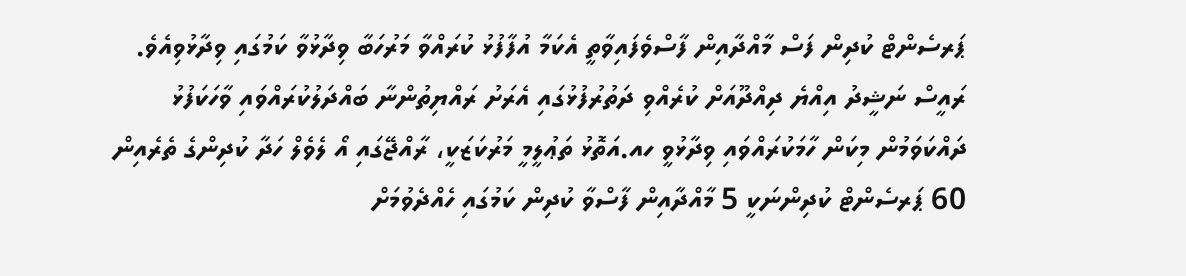ޕަރސެންޓް ކުދިން ފަސް މާއްދާއިން ފާސްވެފައިވާތީ އެކަމާ އުފާފުޅު ކުރައްވާ މަރުހަބާ ވިދާޅުވާ ކަމުގައި ވިދާޅުވިއެވެ.
ރައީސް ނަޝީދު އިއްޔެ ދިއްދޫއަށް ކުރެއްވި ދަތުރުފުޅުގައި އެރަށު ރައްޔިތުންނާ ބައްދަލުކުރައްވައި ވާހަކަފުޅު ދައްކަވަމުން މިކަން ހާމަކުރައްވައި ވިދާޅުވީ ހއ.އަތޮޅު ތަޢުލީމީ މަރުކަޒަކީ، ރާއްޖޭގައި އޯ ލެވެލް ހަދާ ކުދިންގެ ތެރެއިން 60 ޕަރސެންޓް ކުދިންނަކީ 5 މާއްދާއިން ފާސްވާ ކުދިން ކަމުގައި ހެއްދެވުމަށް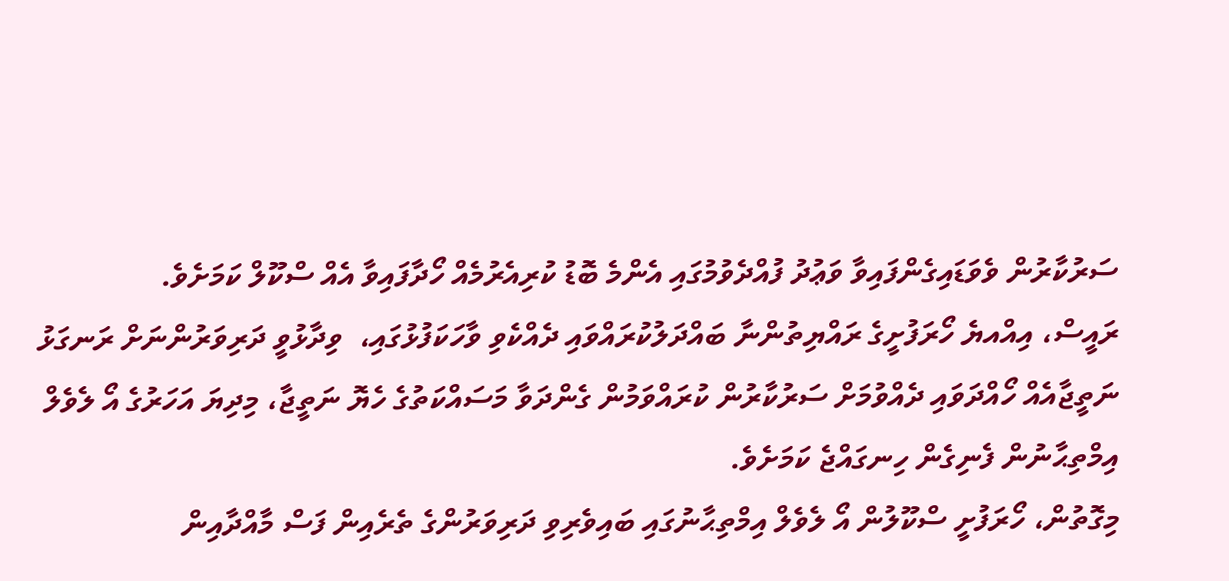ސަރުކާރުން ވެވަޑައިގެންފައިވާ ވަޢުދު ފުއްދެވުމުގައި އެންމެ ބޮޑު ކުރިއެރުމެއް ހޯދާފައިވާ އެއް ސްކޫލް ކަމަށެވެ.
ރައީސް، އިއްއޔެ ހޯރަފުށީގެ ރައްޔިތުންނާ ބައްދަލުކުރައްވައި ދެއްކެވި ވާހަކަފުޅުގައި،  ވިދާޅުވީ ދަރިވަރުންނަށް ރަނގަޅު ނަތީޖާއެއް ހޯއްދަވައި ދެއްވުމަށް ސަރުކާރުން ކުރައްވަމުން ގެންދަވާ މަސައްކަތުގެ ހެޔޮ ނަތީޖާ، މިދިޔަ އަހަރުގެ އޯ ލެވެލް އިމްތިޙާނުން ފެނިގެން ހިނގައްޖެ ކަމަށެވެ.
މިގޮތުން، ހޯރަފުށީ ސްކޫލުން އޯ ލެވެލް އިމްތިޙާނުގައި ބައިވެރިވި ދަރިވަރުންގެ ތެރެއިން ފަސް މާއްދާއިން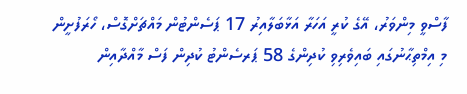ފާސްވީ މިންވަރު، އޭގެ ކުރީ އަހަރާ އަޅާބަލާއިރު 17 ޕަސެންޓުން މައްޗަށްގޮސް، ހޯރަފުށީން މި އިމްތިޙާނުގައި ބައިވެރިވި ކުދިންގެ 58 ޕަރސެންޓު ކުދިން ފަސް މާއްދާއިން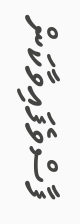ފާސްވެފައިވާކަން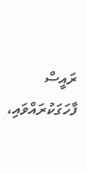ރައީސް ފާހަގަކުރައްވައި،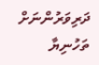ދަރިވަރުންނަށް ތަހުނިޔާ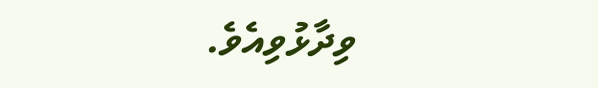ވިދާޅުވިއެވެ.